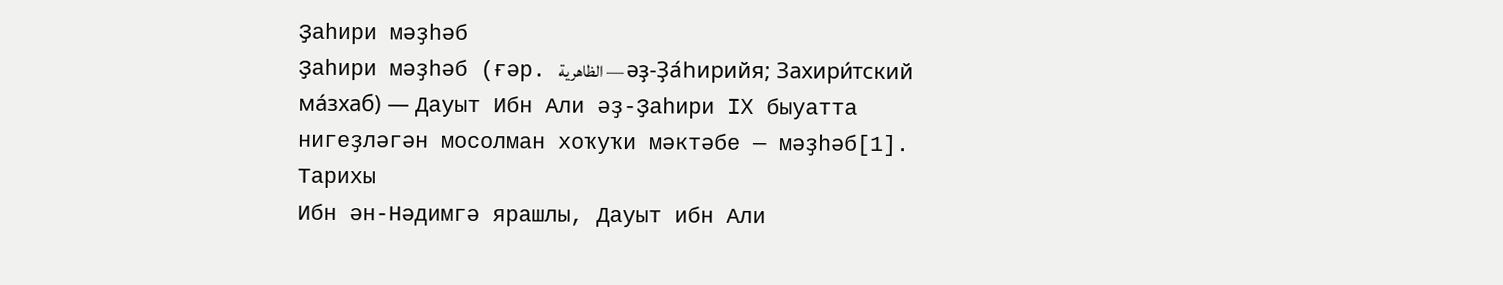Ҙаһири мәҙһәб
Ҙаһири мәҙһәб (ғәр. الظاهرية — әҙ-Ҙа́һирийя; Захири́тский ма́зхаб) — Дауыт Ибн Али әҙ-Ҙаһири IX быуатта нигеҙләгән мосолман хоҡуҡи мәктәбе — мәҙһәб[1].
Тарихы
Ибн ән-Нәдимгә ярашлы, Дауыт ибн Али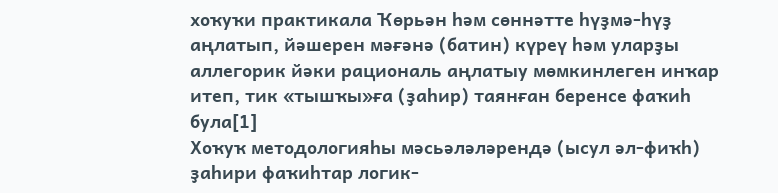хоҡуҡи практикала Ҡөрьән һәм сөннәтте һүҙмә-һүҙ аңлатып, йәшерен мәғәнә (батин) күреү һәм уларҙы аллегорик йәки рациональ аңлатыу мөмкинлеген инҡар итеп, тик «тышҡы»ға (ҙаһир) таянған беренсе фаҡиһ була[1]
Хоҡуҡ методологияһы мәсьәләләрендә (ысул әл-фиҡһ) ҙаһири фаҡиһтар логик-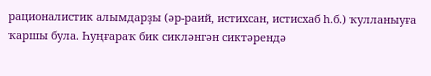рационалистик алымдарҙы (әр-раий, истихсан, истисхаб һ.б.) ҡулланыуға ҡаршы була. Һуңғараҡ бик сикләнгән сиктәрендә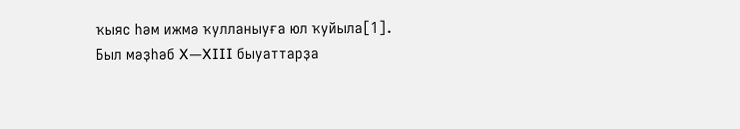ҡыяс һәм ижмә ҡулланыуға юл ҡуйыла[1].
Был мәҙһәб X—XIII быуаттарҙа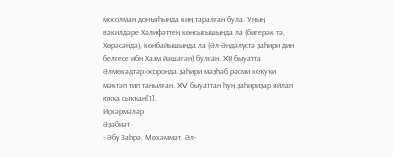мосолман донъяһында киң таралған була. Уның вәкилдәре Хәлифәттең көнсығышында ла (бигерәк тә, Хөрәсәндә), көнбайышында ла (Әл-Әндәлүстә ҙаһири дин белгесе ибн Хазм йәшәгән) булған. XII быуатта Әлмөхәдтәр осоронда ҙаһири мәҙһәб рәсми хоҡуҡи мәктәп тип танылған. XV быуаттан һуң ҙаһириҙар яйлап юҡҡа сыҡҡан[1].
Иҫкәрмәләр
Әҙәбиәт
- Әбү Заһрә, Мөхәммәт. Әл-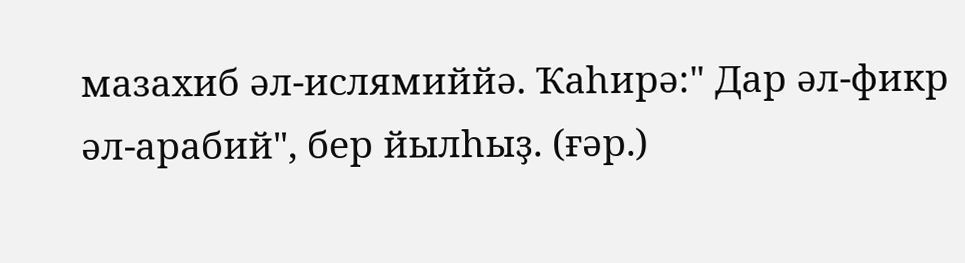мазахиб әл-ислямиййә. Ҡаһирә:" Дар әл-фикр әл-арабий", бер йылһыҙ. (ғәр.)